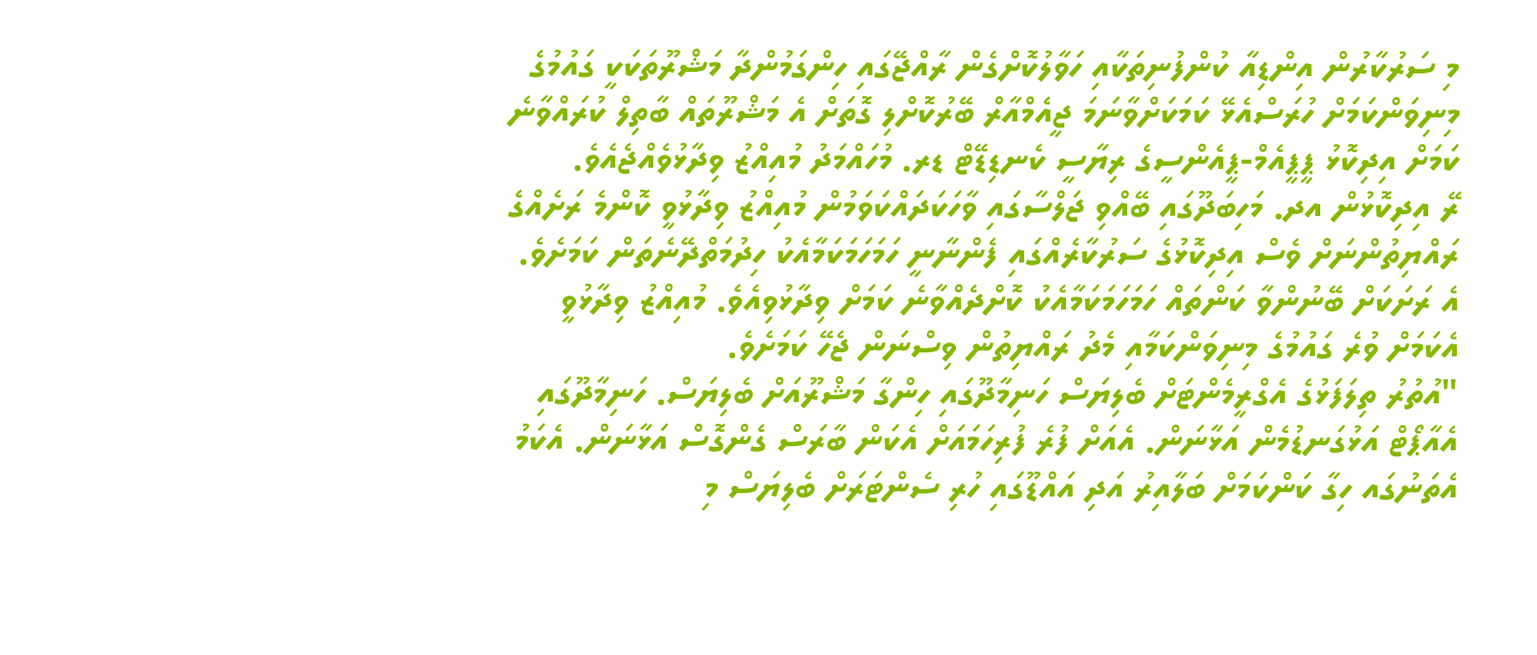މި ސަރުކާރުން އިންޑިއާ ކުންފުނިތަކާއި ހަވާލުކޮށްގެން ރާއްޖޭގައި ހިންގަމުންދާ މަޝްރޫތަކަކީ ގައުމުގެ މިނިވަންކަމަށް ހުރަސްއެޅޭ ކަމަކަށްވާނަމަ ޖީއެމްއާރް ބޭރުކޮށްލި ގޮތަށް އެ މަޝްރޫތައް ބާތިލް ކުރައްވާނެ ކަމަށް އިދިކޮޅު ޕީޕީއެމް-ޕީއެންސީގެ ރިޔާސީ ކެނޑިޑޭޓް ޑރ. މުހައްމަދު މުއިއްޒު ވިދާޅުވެއްޖެއެވެ.
ރޭ އިދިކޮޅުން އދ. މަހިބަދޫގައި ބޭއްވި ޖަލްސާގައި ވާހަކަދައްކަވަމުން މުއިއްޒު ވިދާޅުވީ ކޮންމެ ރަށެއްގެ ރައްޔިތުންނަށް ވެސް އިދިކޮޅުގެ ސަރުކާރެއްގައި ފެންނާނީ ހަމަހަމަކަމާއެކު ހިދުމަތްދޭނެތަން ކަމަށެވެ. އެ ރަށަކަށް ބޭނުންވާ ކަންތައް ހަމަހަމަކަމާއެކު ކޮށްދެއްވާނެ ކަމަށް ވިދާޅުވިއެވެ. މުއިއްޒު ވިދާޅުވީ އެކަމަށް ވުރެ ގައުމުގެ މިނިވަންކަމާއި މެދު ރައްޔިތުން ވިސްނަން ޖެހޭ ކަމަށެވެ.
"އުތުރު ތިލަފަޅުގެ އެގްރީމެންޓަށް ބެލިޔަސް ހަނިމާދޫގައި ހިންގާ މަޝްރޫއަށް ބެލިޔަސް. ހަނިމާދޫގައި އެއާޕޯޓް އަޅުގަނޑުމެން އަޅާނަން. އެއަށް ފުރެ ފުރިހަމައަށް އެކަން ބާރަސް ގެންގޮސް އަޅާނަން. އެކަމު އެތަނުގައ ހިގާ ކަންކަމަށް ބަލާއިރު އަދި އައްޑޫގައި ހުރި ސެންޓަރަށް ބެލިޔަސް މި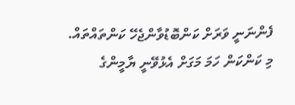ފެންނަނީ ވަރަށް ކަންބޮޑުވާންޖެހޭ ކަންތައްތައް. މި ކަންކަން ހަމަ މަގަށް އެޅުވޭނީ ޔާމީންގެ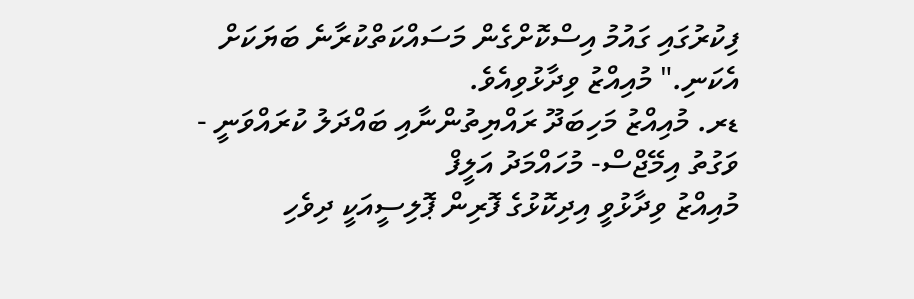ފިކުރުގައި ގައުމު އިސްކޮށްގެން މަސައްކަތްކުރާނެ ބަޔަކަށް އެކަނި." މުއިއްޒު ވިދާޅުވިއެވެ.
ޑރ. މުއިއްޒު މަހިބަދޫ ރައްޔިތުންނާއި ބައްދަލު ކުރައްވަނީ - ވަގުތު އިމޭޖްސް- މުހައްމަދު އަލީފް
މުއިއްޒު ވިދާޅުވީ އިދިކޮޅުގެ ފޮރިން ޕޮލިސީއަކީ ދިވެހި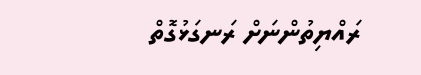ރައްޔިތުންނަށް ރަނގަޅުގޮތް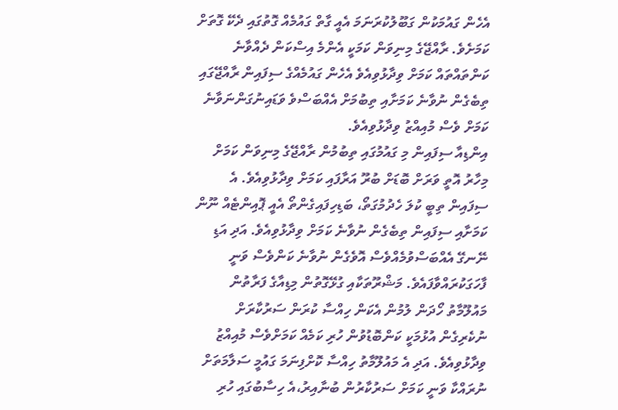އެހެން ގައުމަކުން ގަބޫލުކުރަނަމަ އެއީ ގާތް ގައުމެއް ގޮތުގައި ދެކޭ ގޮތަށް ކަމަށެވެ. ރާއްޖޭގެ މިނިވަން ކަމަކީ އެންމެ އިސްކަން ދެއްވާނެ ކަންތައްތައް ކަމަށް ވިދާޅުވިއެވެ އެހެން ގައުމެއްގެ ސިފައިން ރާއްޖޭގައި ތިބެގެން ނުވާނެ ކަމަށާއި ތިބުމަށް އެއްބަސްވެ ވަޑައިނުގަންނަވާނެ ކަމަށް ވެސް މުއިއްޒު ވިދާޅުވިއެވެ.
އިންޑިއާ ސިފައިން މި ގައުމުގައި ތިބުމުން ރާއްޖޭގެ މިނިވަން ކަމަށް މިހާރު އޮތީ ވަރަށް ބޮޑަށް ބުރޫ އަރާފައި ކަމަށް ވިދާޅުވިއެވެ. އެ ސިފައިން ތިބީ ކުލަ ހެދުމުގަތޯ، ބަޑިހިފައިގެންތޯ އެއީ ޕޮއިންޓެއް ނޫން ކަމަށާއި ސިފައިން ތިބެގެން ނުވާނެ ކަމަށް ވިދާޅުވިއެވެ. އަދި އަޑި ނޭނގޭ އެއްބަސްވުމެއްވެސް އޮވެގެން ނުވާނެ ކަންވެސް ވަނީ ފާހަގަކުރައްވާފައެވެ. މަޝްރޫތަކާއި ގުޅޭގޮތުން މިޑިއާގެ ފަރާތުން މައުލޫމާތު ހޯދަން ލުމުން އެކަން ހިއްސާ ކުރަން ސަރުކާރަށް ނުކެރިގެން އުޅުމަކީ ކަންބޮޑުވުން ހުރި ކަމެއް ކަމަށްވެސް މުއިއްޒު ވިދާޅުވިއެވެ. އަދި އެ މައުލޫމާތު ހިއްސާ ކޮށްފިނަމަ ގައުމީ ސަލާމަތަށް ނުރައްކާ ވަނީ ކަމަށް ސަރުކާރުން ބުނާއިރު،އެ ހިސާބުގައި ހުރި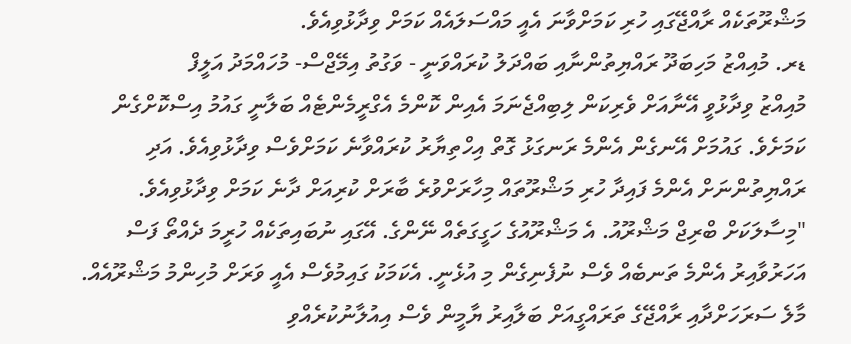މަޝްރޫތަކެއް ރާއްޖޭގައި ހުރި ކަމަށްވާނަ އެއީ މައްސަލައެއް ކަމަށް ވިދާޅުވިއެވެ.
ޑރ. މުއިއްޒު މަހިބަދޫ ރައްޔިތުންނާއި ބައްދަލު ކުރައްވަނީ - ވަގުތު އިމޭޖްސް- މުހައްމަދު އަލީފް
މުއިއްޒު ވިދާޅުވީ އޭނާއަށް ވެރިކަން ލިބިއްޖެނަމަ އެއިން ކޮންމެ އެގްރީމެންޓެއް ބަލާނީ ގައުމު އިސްކޮށްގެން ކަމަށެވެ. ގައުމަށް އޭނގެން އެންމެ ރަނގަޅު ގޮތް އިހްތިޔާރު ކުރައްވާނެ ކަމަށްވެސް ވިދާޅުވިއެވެ. އަދި ރައްޔިތުންނަށް އެންމެ ފައިދާ ހުރި މަޝްރޫތައް މިހާރަށްވުރެ ބާރަށް ކުރިއަށް ދާނެ ކަމަށް ވިދާޅުވިއެވެ.
"މިސާލަކަށް ބްރިޖް މަޝްރޫއު. އެ މަޝްރޫއުގެ ހަގީގަތެއް ނޭންގެ. އޭގައި ނުބައިތަކެއް ހުރީމަ ދެއްތޯ ފަސް އަހަރުވާއިރު އެންމެ ތަނބެއް ވެސް ނުފެނިގެން މި އުޅެނީ. އެކަމަކު ގައިމުވެސް އެއީ ވަރަށް މުހިންމު މަޝްރޫއެއް. މާލެ ސަރަހަށްދާއި ރާއްޖޭގެ ތަރައްގީއަށް ބަލާއިރު ޔާމީން ވެސް އިއުލާނުކުރެއްވި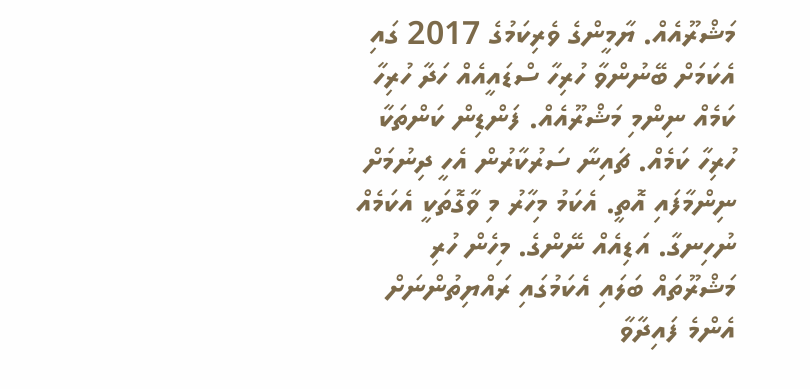މަޝްރޫއެއް. ޔާމީންގެ ވެރިކަމުގެ 2017 ގައި އެކަމަށް ބޭނުންވާ ހުރިހާ ސްޑައީއެއް ހަދާ ހުރިހާ ކަމެއް ނިންމި މަޝްރޫއެއް. ފަންޑިން ކަންތަކާ ހުރިހާ ކަމެއް. ޗައިނާ ސަރުކާރުން އެހީ ދިނުމަށް ނިންމާފައި އޮތީ. އެކަމު މިހާރު މި ވާގޮތަކީ އެކަމެއް ނުހިނގާ. އަޑިއެއް ނޭންގެ. މިހެން ހުރި މަޝްރޫތައް ބަލައި އެކަމުގައި ރައްޔިތުންނަށް އެންމެ ފައިދާވާ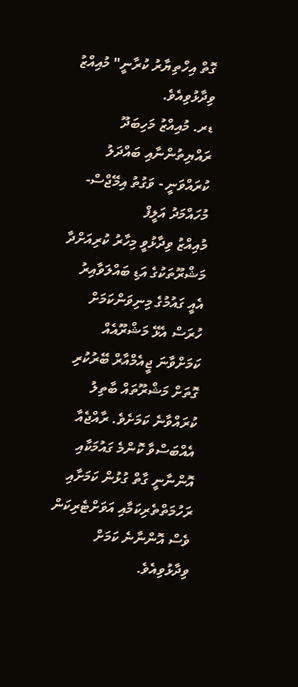ގޮތް އިހްތިޔާރު ކުރާނީ" މުއިއްޒު ވިދާޅުވިއެވެ.
ޑރ. މުއިއްޒު މަހިބަދޫ ރައްޔިތުންނާއި ބައްދަލު ކުރައްވަނީ - ވަގުތު އިމޭޖްސް- މުހައްމަދު އަލީފް
މުއިއްޒު ވިދާޅުވީ މިހާރު ކުރިއަށްދާ މަޝްރޫތަކުގެ އަޑި ބައްލަވާއިރު އެއީ ގައުމުގެ މިނިވަންކަމަށް ހުރަސް އެޅޭ މަޝްރޫއެއް ކަމަށްވާނަ ޖީއެމްއާރް ބޭރުކުރި ގޮތަށް މަޝްރޫތައް ބާތިލު ކުރައްވާނެ ކަމަށެވެ. ރާއްޖެއާ އެއްބަސްވާ ކޮންމެ ގައުމަކާއި އޮންނާނީ ގާތް ގުޅުން ކަމަށާއި ރަހުމަތްތެރިކަމާއި އަވަށްޓެރިކަން ވެސް އޮންނާނެ ކަމަށް ވިދާޅުވިއެވެ.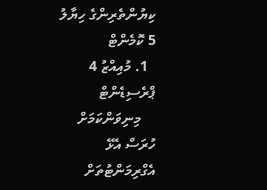ކިޔުންތެރިންގެ ހިޔާލު
5 ކޮމެންޓް
  1. މުއިއްޒު 4 ޕްރެސިޑެންޓް
    މިނިވަންކަމަށް ހުރަސް އެޅޭ އެގްރިމަންޓުތަށް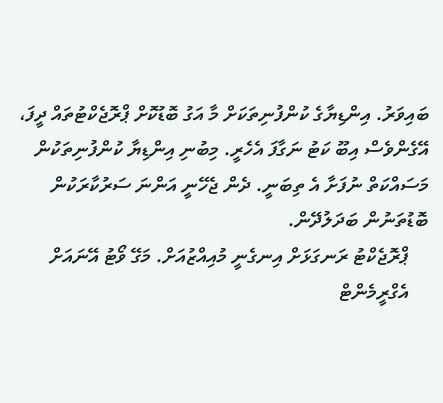ބައިވަރު. އިންޑިޔާގެ ކުންފުނިތަކަށް މާ އަގު ބޮޑުކޮށް ޕްރޮޖެކްޓުތައް ދީފަ، އޭގެންވެސް އިބޫ ކަޓު ނަގާފަ އެހެރީ. މިބުނި އިންޑިޔާ ކުންފުނިތަކުން މަސައްކަތް ނުފަށާ އެ ތިބަނީ. ދެން ޖެހޭނީ އަންނަ ސަރުކާރަކުން ބޮޑުތަނުން ބަދަލުދޭން.
    ޕްރޮޖެކްޓު ރަނގަޅަށް އިނގެނީ މުއިއްޒުއަށް. މަގޭ ވޯޓު އޭނައަށް
    އެގްރީމެންޓް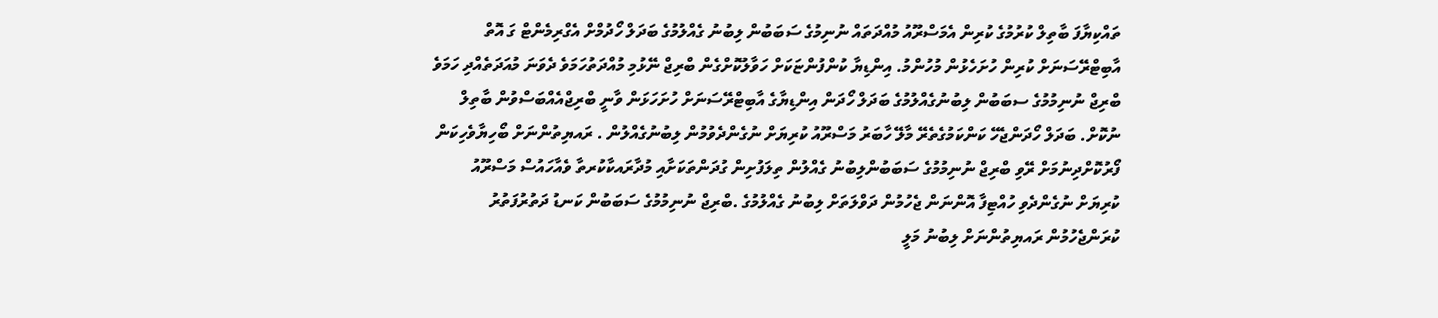ތައްކިޔާފަ ބާތިލް ކުރުމުގެ ކުރިން އެމަސްރޫއު މުއްދަތައް ނުނިމުގެ ސަބަބުން ލިބުނު ގެއްލުމުގެ ބަދަލް ހޯދުމްށް އެގްރިމެންޓް ގަ އޮތް އާބިޓްރޭސަނަށް ކުރިން ހުށަހެޅުން މުހުންމު. އިންޑިޔާ ކުންފުންޏަކަށް ހަވާލުކޮށްގެން ބްރިޖް ނޭޅުމި މުއްދަތުހަމަވެ ދެވަނަ މުއަދަތެއްދި ހަމަވެ ބްރިޖް ނުނިމުމުގެ ސބަބުން ލިބުނުގެއްލުމުގެ ބަދަލް ހޯދަން އިންޑިޔާގެ އާބިޓްރޭސަނަށް ހުށަހަޅަން ވާނީ ބްރިޖްއެއްބަސްވުން ބާތިލް ނުކޮށް. ބަދަލް ހޯދަންޖެހޭ ކަންކަމުގެތެރޭ މާލޭ ހާބަރު މަސްރޫއު ކުރިޔަށް ނުގެންދެވުމުން ލިބުނުގެއްލުން . ރައޔިތުންނަށް ބޯހިޔާވެހިކަން ފޯރުކޮށްދިނުމަށް ރޭވި ބްރިޖް ނުނިމުމުގެ ސަބަބުންލިބުނު ގެއްލުން ތިލަފުށިން ގުދަންތަކަށާއި މުދާރައކާކުރތާ ވެއާހައުސް މަސްރޫއު ކުރިޔަށް ނުގެންދެވި ހުއްޓިފާ އޮންނަން ޖެހުމުން ދަވްލަތަށް ލިބުނު ގެއްލުމުގެ .ބްރިޖް ނުނިމުމުގެ ސަބަބުން ކަނޑު ދަތުރުފަތުރު ކުރަންޖެހުމުން ރައޔިތުންނަށް ލިބުނު މަލީ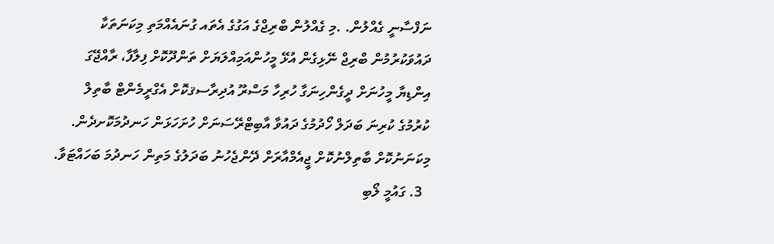ނަފްސާނީ ގެއްލުން. .މި ގެއްލުން ބްރިޖްގެ އަގުގެ އެތައ ގުނައެއްމަތި މިކަނަތަކާ ދައުވަކުރުމުން ބްރިޖް ނޭޅިގެން އުޅޭ މީހުންއަމިއްލަޔަށް ތަންދޫކޮށް ފިލާފާ، ރާއްޖޭގަ އިންޑިޔާ މީހުނަށް ދީގެންހިނަގާ ހުރިހާ މަސްރޫ އުދިރާސޤކޮށް އެގްރީމެންޓް ބާތިލް ކުރުމުގެ ކުރިނަ ބަދަލް ހޯދުމުގެ ދައުވާ އާބިޓްރޭސަނަށް ހުށަހަޅަން ހަނދުމަކޮށދެން. މިކަނަނުކޮށް ބާތިލްނުކޮށް ޖީއެމްއާރަށް ދޭންޖެހުނު ބަދަލުގެ މަތިން ހަނދުމަ ބަހައްޓަވާ.
  3. ގައުމީ ލޯބި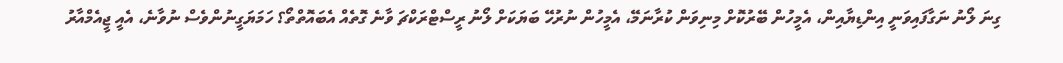ގިނަ ލޯނު ނަގާފައިވަނީ އިންޑިޔާއިން، އެމީހުން ބޭރުކޮށް މިނިވަން ކުރާނަމޭ، އެމީހުން ނުރުހޭ ބަޔަކަށް ލޯނު ރީސްޓްރަކްޗަ ވާނެ ގޮތެއް އެބައޮތްތޯ؟ ހަމަޔަގީނުންވެސް ނުވާނެ، އެއީ ޖީއެމްއާރު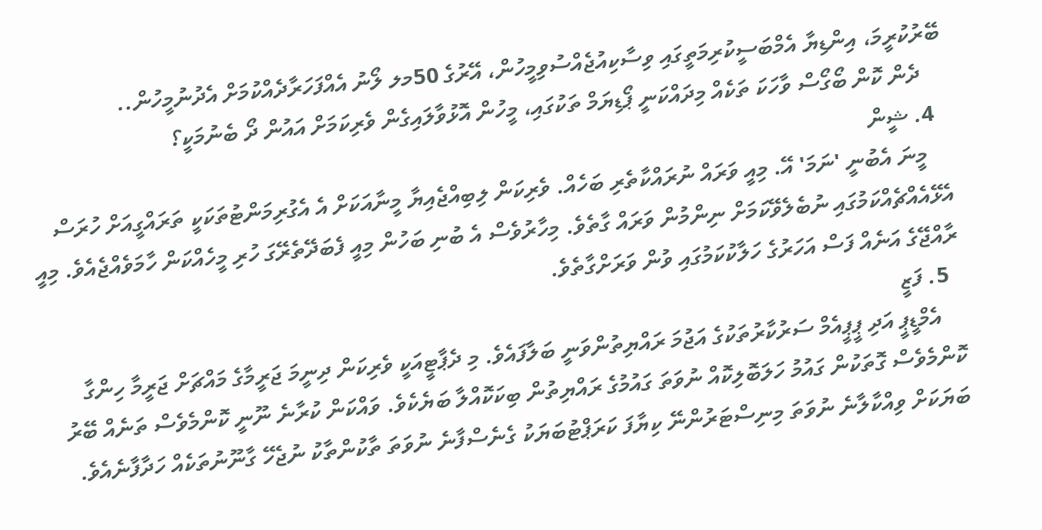ބޭރުކުރީމަ، އިންޑިޔާ އެމްބަސީކުރިމަތީގައި ވިސާކިއުޖެއްސުވިމީހުން، އޭރުގެ 50މލ ލޯނު އެއްފަހަރާދެއްކުމަށް އެދުނުމީހުން..
    ދެން ކޮން ބޯގޯސް ވާހަކަ ތަކެއް މިދައްކަނީ ޕޯޑިޔަމް ތަކުގައި، މީހުން އޮޅުވާލައިގެން ވެރިކަމަށް އައުން ދޯ ބެނުމަކީ؟
  4. ޝީން
    މީނަ އެބުނީ 'ނަމަ' އޭ. މިއީ ވަރައް ނުރައްކާތެރި ބަހެއް. ވެރިކަން ލިބިއްޖެއިޔާ މީނާއަކަށް އެ އެގުރިމަންޓުތަކަކީ ތަރައްގީއަށް ހުރަސް އެޅޭއެއްޗެއްކަމުގައި ނުބެލެވޭކަމަށް ނިންމުން ވަރައް ގާތެވެ. މިހާރުވެސް އެ ބުނި ބަހުން މިއީ ފެބަދޭތެރޭގަ ހުރި މީހެއްކަން ހާމަވެއްޖެއެވެ. މިއީ ރާއްޖޭގެ އަނެއް ފަސް އަހަރުގެ ހަލާކުކަމުގައި ވުން ވަރަށްގާތެވެ.
  5. ފަޒީ
    އެމްޑީޕީ އަދި ޕީޕީއެމް ސަރުކާރުތަކުގެ އަޖުމަ ރައްޔިތުންވަނީ ބަލާފައެވެ. މި ދެޕާޓީއަކީ ވެރިކަން ދިނީމަ ޖަރީމާގެ މައްޗަށް ޖަރީމާ ހިންގާ ކޮންމެވެސް ގޮތަކުން ގައުމު ހަލަބޮލިކޮއް ނުވަތަ ގައުމުގެ ރައްޔިތުން ބިކަކޮއްލާ ބަޔެކެވެ. ވައްކަން ކުރާނެ ނޫނީ ކޮންމެވެސް ތަނެއް ބޭރު ބަޔަކަށް ވިއްކާލާނެ ނުވަތަ މިނިސްޓަރުންނޭ ކިޔާފަ ކަރަޕްޓުބަޔަކު ގެނެސްފާނެ ނުވަތަ ތާކުންތާކު ނުޖެހޭ ގާނޫނުތަކެއް ހަދާފާނެއެވެ.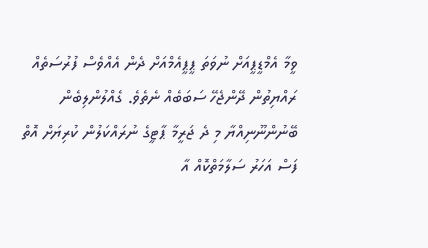ވީމާ އެމްޑީޕީއަށް ނުވަތަ ޕީޕީއެމްއަށް ދެން އެއްވެސް ފުރުސަތެއް ރައްޔިތުން ދޭންޖެހޭ ސަބަބެއް ނެތެވެ. ގެއްލުންލިބެން ބޭނުންނޫނިއްޔާ މި ދެ ޖަރީމާ ޕާޓީގެ ނުރައްކަލުން ކުރިޔަށް އޮތް ފަސް އަހަރު ސަލާމަތްކޮއް އާ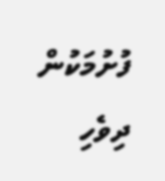ފުށުމަކުން ދިވެހި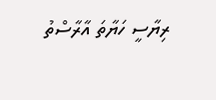ރިޔާސީ ހަޔާތަ އާރާސްތު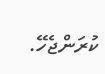ކުރަންޖެހޭ.